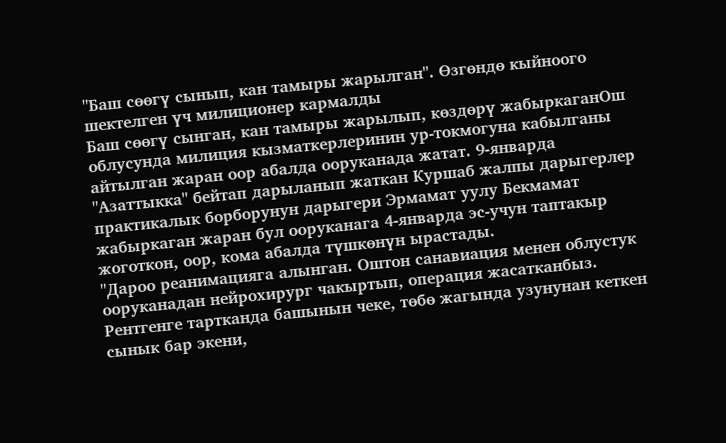"Баш сөөгү сынып, кан тамыры жарылган". Өзгөндө кыйноого шектелген үч милиционер кармалды
Баш сөөгү сынган, кан тамыры жарылып, көздөрү жабыркаганОш облусунда милиция кызматкерлеринин ур-токмогуна кабылганы айтылган жаран оор абалда ооруканада жатат. 9-январда "Азаттыкка" бейтап дарыланып жаткан Куршаб жалпы дарыгерлер практикалык борборунун дарыгери Эрмамат уулу Бекмамат жабыркаган жаран бул ооруканага 4-январда эс-учун таптакыр жоготкон, оор, кома абалда түшкөнүн ырастады.
"Дароо реанимацияга алынган. Оштон санавиация менен облустук ооруканадан нейрохирург чакыртып, операция жасатканбыз. Рентгенге тартканда башынын чеке, төбө жагында узунунан кеткен сынык бар экени,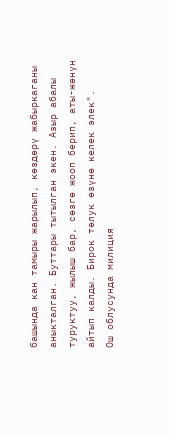башында кан тамыры жарылып, көздөрү жабыркаганы аныкталган. Буттары тытылган экен. Азыр абалы туруктуу, жылыш бар, сөзгө жооп берип, аты-жөнүн айтып калды. Бирок төлук өзүнө келек элек".
Ош облусунда милиция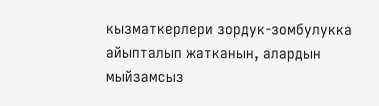кызматкерлери зордук-зомбулукка айыпталып жатканын, алардын мыйзамсыз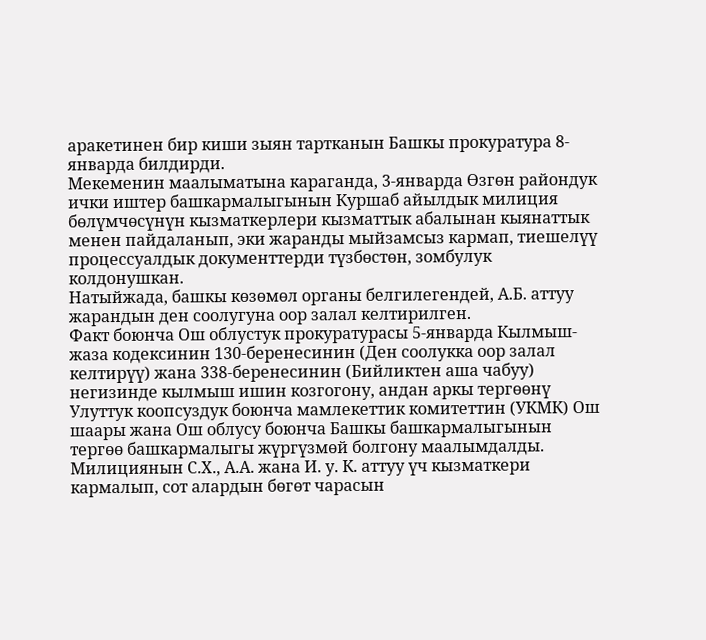аракетинен бир киши зыян тартканын Башкы прокуратура 8-январда билдирди.
Мекеменин маалыматына караганда, 3-январда Өзгөн райондук ички иштер башкармалыгынын Куршаб айылдык милиция бөлүмчөсүнүн кызматкерлери кызматтык абалынан кыянаттык менен пайдаланып, эки жаранды мыйзамсыз кармап, тиешелүү процессуалдык документтерди түзбөстөн, зомбулук колдонушкан.
Натыйжада, башкы көзөмөл органы белгилегендей, А.Б. аттуу жарандын ден соолугуна оор залал келтирилген.
Факт боюнча Ош облустук прокуратурасы 5-январда Кылмыш-жаза кодексинин 130-беренесинин (Ден соолукка оор залал келтирүү) жана 338-беренесинин (Бийликтен аша чабуу) негизинде кылмыш ишин козгогону, андан аркы тергөөнү Улуттук коопсуздук боюнча мамлекеттик комитеттин (УКМК) Ош шаары жана Ош облусу боюнча Башкы башкармалыгынын тергөө башкармалыгы жүргүзмөй болгону маалымдалды.
Милициянын С.Х., А.А. жана И. у. К. аттуу үч кызматкери кармалып, сот алардын бөгөт чарасын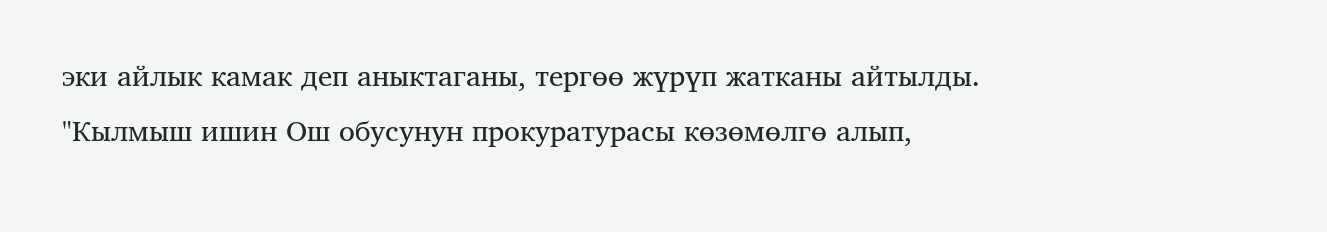эки айлык камак деп аныктаганы, тергөө жүрүп жатканы айтылды.
"Кылмыш ишин Ош обусунун прокуратурасы көзөмөлгө алып,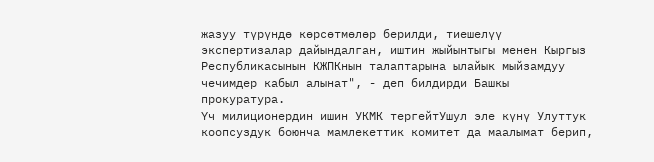жазуу түрүндө көрсөтмөлөр берилди, тиешелүү экспертизалар дайындалган, иштин жыйынтыгы менен Кыргыз Республикасынын КЖПКнын талаптарына ылайык мыйзамдуу чечимдер кабыл алынат", - деп билдирди Башкы прокуратура.
Үч милиционердин ишин УКМК тергейтУшул эле күнү Улуттук коопсуздук боюнча мамлекеттик комитет да маалымат берип,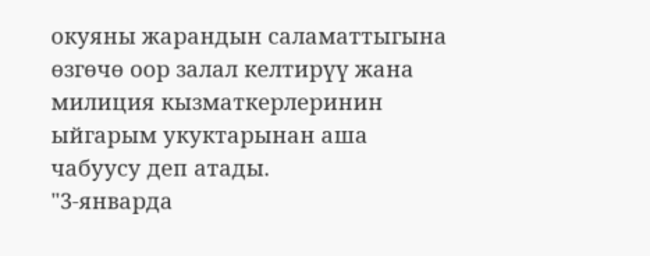окуяны жарандын саламаттыгына өзгөчө оор залал келтирүү жана милиция кызматкерлеринин ыйгарым укуктарынан аша чабуусу деп атады.
"3-январда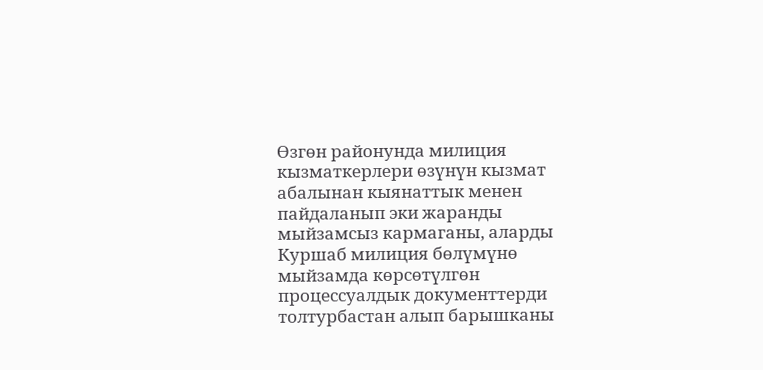Өзгөн районунда милиция кызматкерлери өзүнүн кызмат абалынан кыянаттык менен пайдаланып эки жаранды мыйзамсыз кармаганы, аларды Куршаб милиция бөлүмүнө мыйзамда көрсөтүлгөн процессуалдык документтерди толтурбастан алып барышканы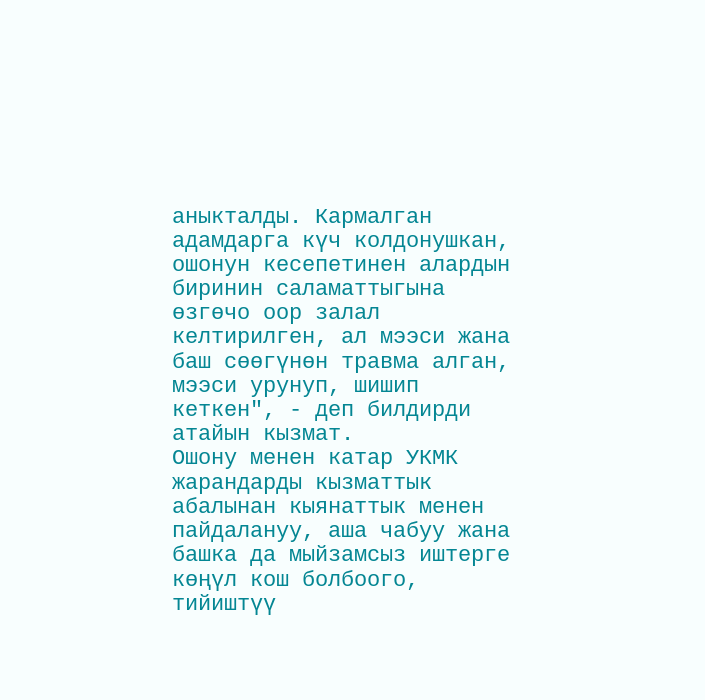аныкталды. Кармалган адамдарга күч колдонушкан, ошонун кесепетинен алардын биринин саламаттыгына өзгөчо оор залал келтирилген, ал мээси жана баш сөөгүнөн травма алган, мээси урунуп, шишип кеткен", - деп билдирди атайын кызмат.
Ошону менен катар УКМК жарандарды кызматтык абалынан кыянаттык менен пайдалануу, аша чабуу жана башка да мыйзамсыз иштерге көңүл кош болбоого, тийиштүү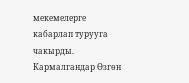мекемелерге кабарлап турууга чакырды.
Кармалгандар Өзгөн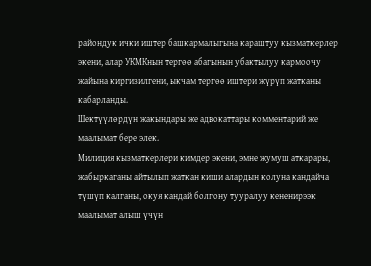райондук ички иштер башкармалыгына караштуу кызматкерлер экени, алар УКМКнын тергөө абагынын убактылуу кармоочу жайына киргизилгени, ыкчам тергөө иштери жүрүп жатканы кабарланды.
Шектүүлөрдүн жакындары же адвокаттары комментарий же маалымат бере элек.
Милиция кызматкерлери кимдер экени, эмне жумуш аткарары, жабыркаганы айтылып жаткан киши алардын колуна кандайча түшүп калганы, окуя кандай болгону тууралуу кененирээк маалымат алыш үчүн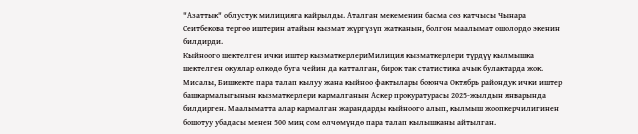"Азаттык" облустук милицияга кайрылды. Аталган мекеменин басма сөз катчысы Чынара Сеитбекова тергөө иштерин атайын кызмат жүргүзүп жатканын, болгон маалымат ошолордо экенин билдирди.
Кыйноого шектелген ички иштер кызматкерлериМилиция кызматкерлери түрдүү кылмышка шектелген окуялар өлкөдө буга чейин да катталган, бирок так статистика ачык булактарда жок.
Мисалы, Бишкекте пара талап кылуу жана кыйноо фактылары боюнча Октябрь райондук ички иштер башкармалыгынын кызматкерлери кармалганын Аскер прокуратурасы 2025-жылдын январында билдирген. Маалыматта алар кармалган жарандарды кыйноого алып, кылмыш жоопкерчилигинен бошотуу убадасы менен 500 миң сом өлчөмүндө пара талап кылышканы айтылган.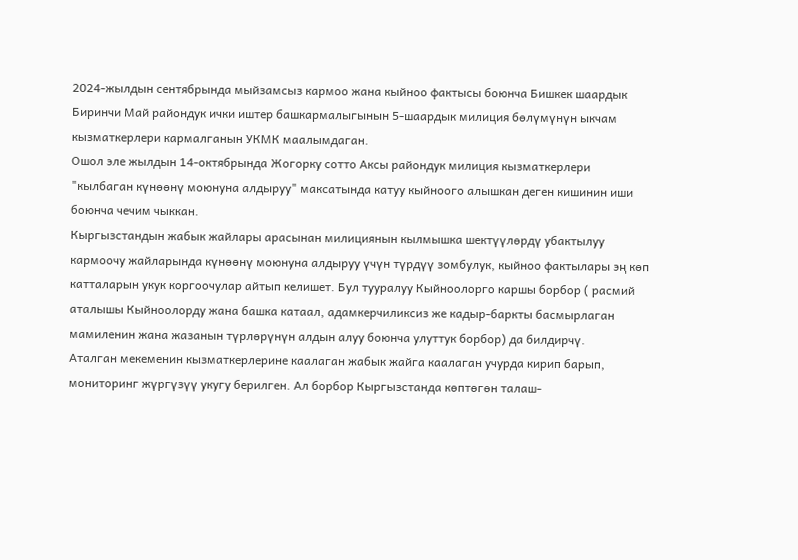2024-жылдын сентябрында мыйзамсыз кармоо жана кыйноо фактысы боюнча Бишкек шаардык Биринчи Май райондук ички иштер башкармалыгынын 5-шаардык милиция бөлүмүнүн ыкчам кызматкерлери кармалганын УКМК маалымдаган.
Ошол эле жылдын 14-октябрында Жогорку сотто Аксы райондук милиция кызматкерлери "кылбаган күнөөнү моюнуна алдыруу" максатында катуу кыйноого алышкан деген кишинин иши боюнча чечим чыккан.
Кыргызстандын жабык жайлары арасынан милициянын кылмышка шектүүлөрдү убактылуу кармоочу жайларында күнөөнү моюнуна алдыруу үчүн түрдүү зомбулук, кыйноо фактылары эң көп катталарын укук коргоочулар айтып келишет. Бул тууралуу Кыйноолорго каршы борбор ( расмий аталышы Кыйноолорду жана башка катаал, адамкерчиликсиз же кадыр-баркты басмырлаган мамиленин жана жазанын түрлөрүнүн алдын алуу боюнча улуттук борбор) да билдирчү.
Аталган мекеменин кызматкерлерине каалаган жабык жайга каалаган учурда кирип барып, мониторинг жүргүзүү укугу берилген. Ал борбор Кыргызстанда көптөгөн талаш-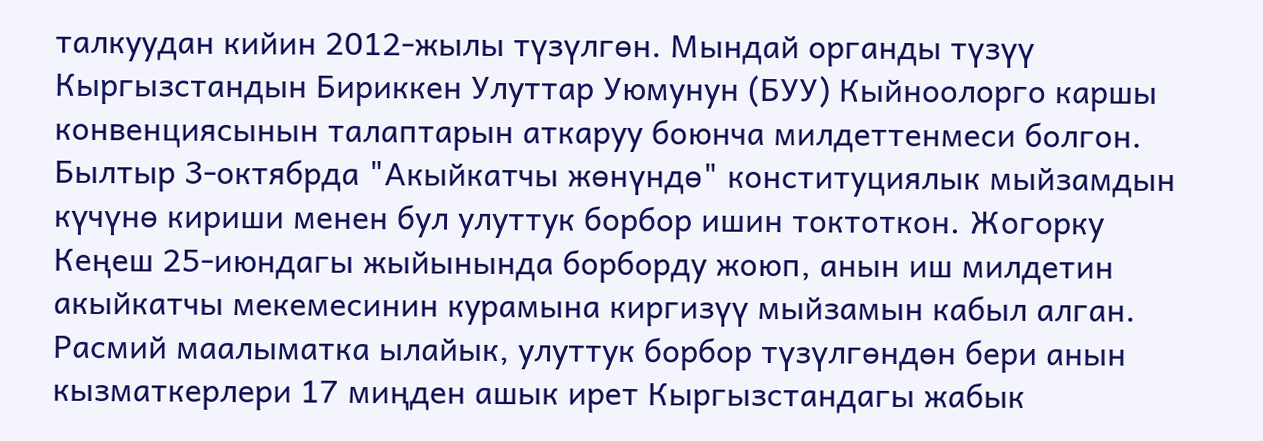талкуудан кийин 2012-жылы түзүлгөн. Мындай органды түзүү Кыргызстандын Бириккен Улуттар Уюмунун (БУУ) Кыйноолорго каршы конвенциясынын талаптарын аткаруу боюнча милдеттенмеси болгон.
Былтыр 3-октябрда "Акыйкатчы жөнүндө" конституциялык мыйзамдын күчүнө кириши менен бул улуттук борбор ишин токтоткон. Жогорку Кеңеш 25-июндагы жыйынында борборду жоюп, анын иш милдетин акыйкатчы мекемесинин курамына киргизүү мыйзамын кабыл алган.
Расмий маалыматка ылайык, улуттук борбор түзүлгөндөн бери анын кызматкерлери 17 миңден ашык ирет Кыргызстандагы жабык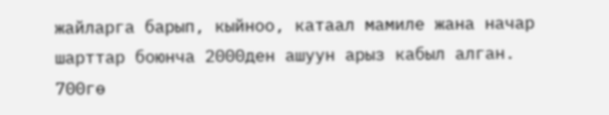жайларга барып, кыйноо, катаал мамиле жана начар шарттар боюнча 2000ден ашуун арыз кабыл алган. 700гө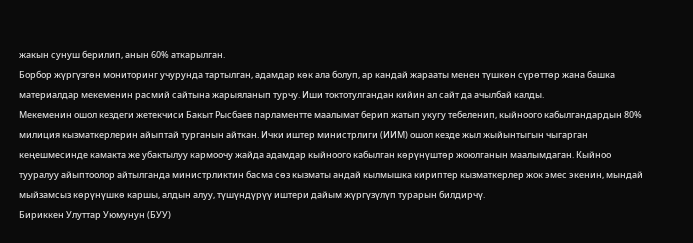жакын сунуш берилип, анын 60% аткарылган.
Борбор жүргүзгөн мониторинг учурунда тартылган, адамдар көк ала болуп, ар кандай жарааты менен түшкөн сүрөттөр жана башка материалдар мекеменин расмий сайтына жарыяланып турчу. Иши токтотулгандан кийин ал сайт да ачылбай калды.
Мекеменин ошол кездеги жетекчиси Бакыт Рысбаев парламентте маалымат берип жатып укугу тебеленип, кыйноого кабылгандардын 80% милиция кызматкерлерин айыптай турганын айткан. Ички иштер министрлиги (ИИМ) ошол кезде жыл жыйынтыгын чыгарган кеңешмесинде камакта же убактылуу кармоочу жайда адамдар кыйноого кабылган көрүнүштөр жоюлганын маалымдаган. Кыйноо тууралуу айыптоолор айтылганда министрликтин басма сөз кызматы андай кылмышка кириптер кызматкерлер жок эмес экенин, мындай мыйзамсыз көрүнүшкө каршы, алдын алуу, түшүндүрүү иштери дайым жүргүзүлүп турарын билдирчү.
Бириккен Улуттар Уюмунун (БУУ)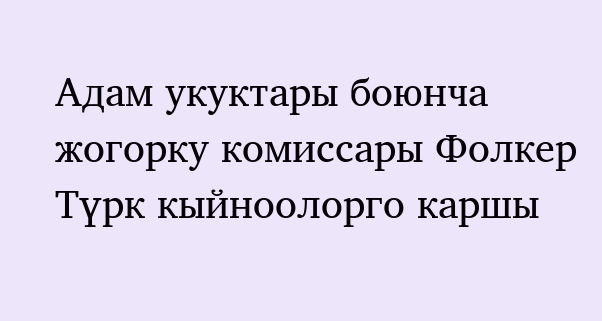Адам укуктары боюнча жогорку комиссары Фолкер Түрк кыйноолорго каршы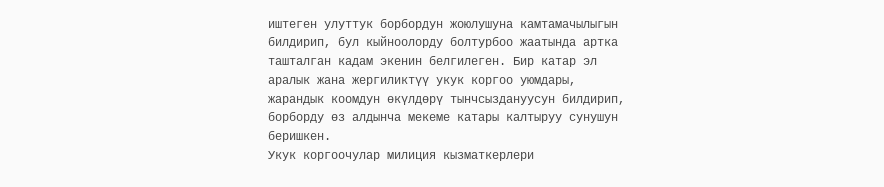иштеген улуттук борбордун жоюлушуна камтамачылыгын билдирип, бул кыйноолорду болтурбоо жаатында артка ташталган кадам экенин белгилеген. Бир катар эл аралык жана жергиликтүү укук коргоо уюмдары, жарандык коомдун өкүлдөрү тынчсыздануусун билдирип, борборду өз алдынча мекеме катары калтыруу сунушун беришкен.
Укук коргоочулар милиция кызматкерлери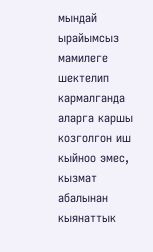мындай ырайымсыз мамилеге шектелип кармалганда аларга каршы козголгон иш кыйноо эмес, кызмат абалынан кыянаттык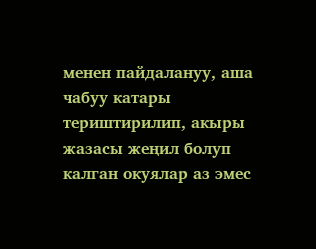менен пайдалануу, аша чабуу катары териштирилип, акыры жазасы жеңил болуп калган окуялар аз эмес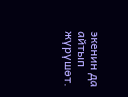экенин да айтып жүрүшөт.